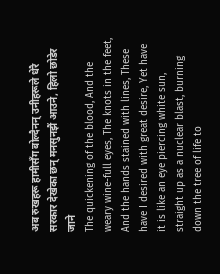अब रुखहरू हामीसँग बोल्दैनन् उनीहरूले धेरै सरकार देखेका छन् मनसुनझैं आउने, हिलो छोडेर जाने
The quickening of the blood, And the weary wine-full eyes, The knots in the feet, And the hands stained with lines, These have I desired with great desire, Yet have
it is like an eye piercing white sun, straight up as a nuclear blast, burning down the tree of life to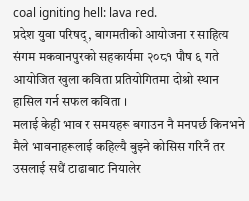coal igniting hell: lava red.
प्रदेश युवा परिषद्, बागमतीको आयोजना र साहित्य संगम मकवानपुरको सहकार्यमा २०८१ पौष ६ गते आयोजित खुला कविता प्रतियोगितमा दोश्रो स्थान हासिल गर्न सफल कविता ।
मलाई केही भाव र समयहरू बगाउन नै मनपर्छ किनभने मैले भावनाहरूलाई कहिल्यै बुझ्ने कोसिस गरिनँ तर उसलाई सधैं टाढाबाट नियालेर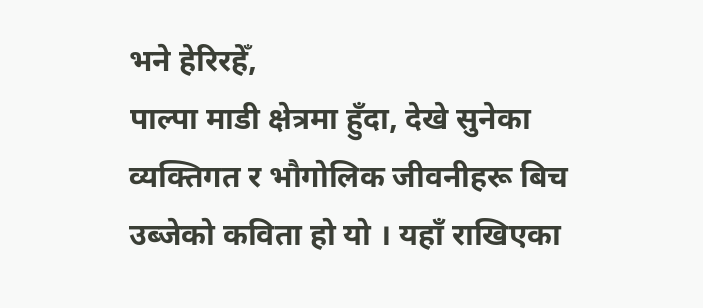भने हेरिरहेँ,
पाल्पा माडी क्षेत्रमा हुँदा, देखे सुनेका व्यक्तिगत र भौगोलिक जीवनीहरू बिच उब्जेको कविता हो यो । यहाँ राखिएका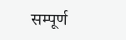सम्पूर्ण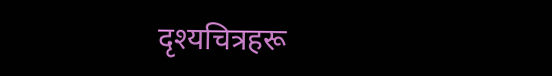दृश्यचित्रहरू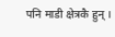पनि माडी क्षेत्रकै हुन् ।